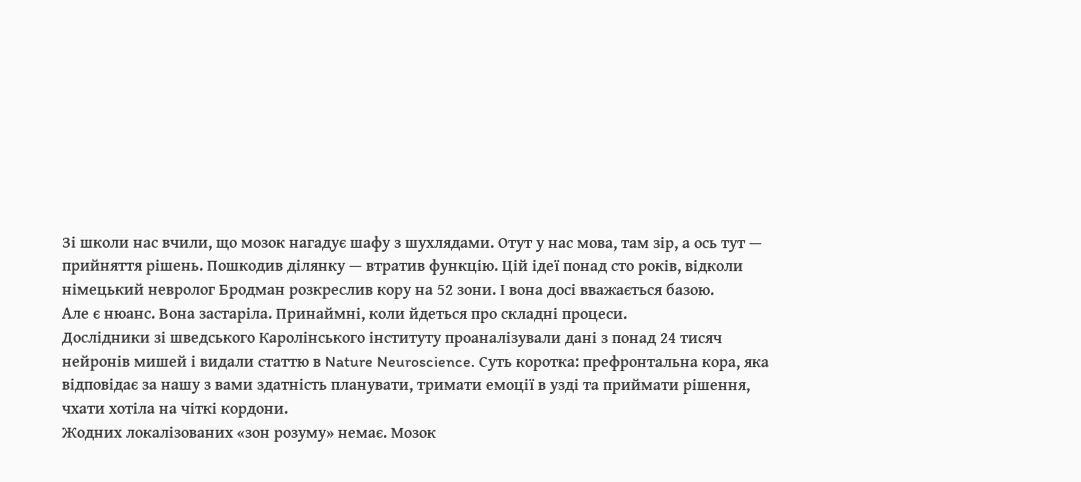Зі школи нас вчили, що мозок нагадує шафу з шухлядами. Отут у нас мова, там зір, а ось тут — прийняття рішень. Пошкодив ділянку — втратив функцію. Цій ідеї понад сто років, відколи німецький невролог Бродман розкреслив кору на 52 зони. І вона досі вважається базою.
Але є нюанс. Вона застаріла. Принаймні, коли йдеться про складні процеси.
Дослідники зі шведського Каролінського інституту проаналізували дані з понад 24 тисяч нейронів мишей і видали статтю в Nature Neuroscience. Суть коротка: префронтальна кора, яка відповідає за нашу з вами здатність планувати, тримати емоції в узді та приймати рішення, чхати хотіла на чіткі кордони.
Жодних локалізованих «зон розуму» немає. Мозок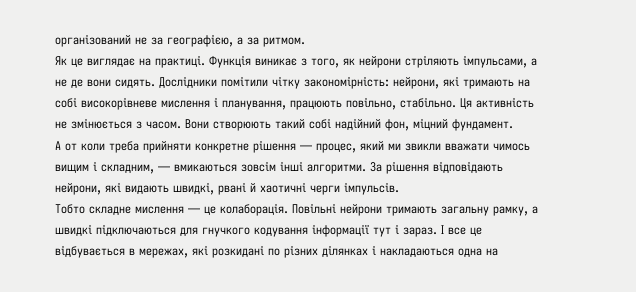організований не за географією, а за ритмом.
Як це виглядає на практиці. Функція виникає з того, як нейрони стріляють імпульсами, а не де вони сидять. Дослідники помітили чітку закономірність: нейрони, які тримають на собі високорівневе мислення і планування, працюють повільно, стабільно. Ця активність не змінюється з часом. Вони створюють такий собі надійний фон, міцний фундамент.
А от коли треба прийняти конкретне рішення — процес, який ми звикли вважати чимось вищим і складним, — вмикаються зовсім інші алгоритми. За рішення відповідають нейрони, які видають швидкі, рвані й хаотичні черги імпульсів.
Тобто складне мислення — це колаборація. Повільні нейрони тримають загальну рамку, а швидкі підключаються для гнучкого кодування інформації тут і зараз. І все це відбувається в мережах, які розкидані по різних ділянках і накладаються одна на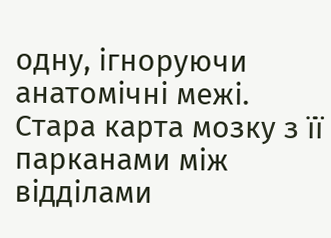одну, ігноруючи анатомічні межі.
Стара карта мозку з її парканами між відділами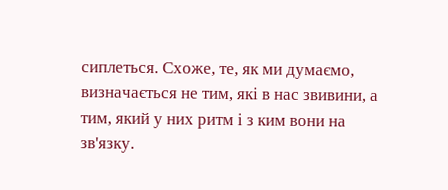сиплеться. Схоже, те, як ми думаємо, визначається не тим, які в нас звивини, а тим, який у них ритм і з ким вони на зв'язку.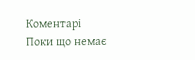Коментарі
Поки що немає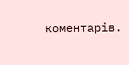коментарів.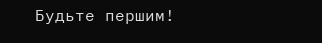Будьте першим!